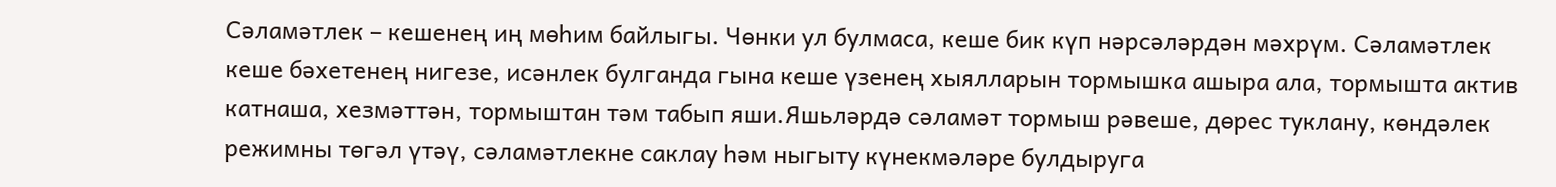Сәламәтлек – кешенең иң мөһим байлыгы. Чөнки ул булмаса, кеше бик күп нәрсәләрдән мәхрүм. Сәламәтлек кеше бәхетенең нигезе, исәнлек булганда гына кеше үзенең хыялларын тормышка ашыра ала, тормышта актив катнаша, хезмәттән, тормыштан тәм табып яши.Яшьләрдә сәламәт тормыш рәвеше, дөрес туклану, көндәлек режимны төгәл үтәү, сәламәтлекне саклау һәм ныгыту күнекмәләре булдыруга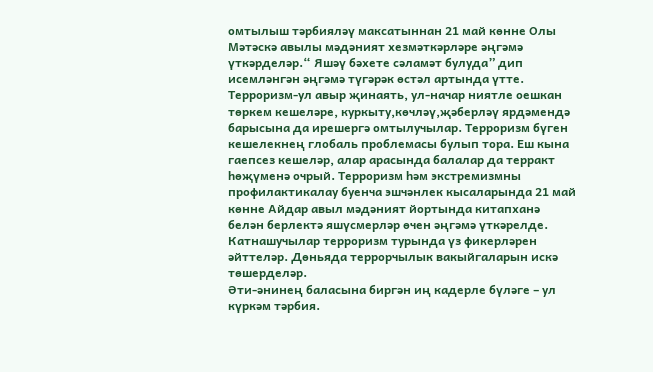омтылыш тәрбияләү максатыннан 21 май көнне Олы Мәтәскә авылы мәдәният хезмәткәрләре әңгәмә үткәрделәр.“ Яшәү бәхете сәламәт булуда” дип исемләнгән әңгәмә түгәрәк өстәл артында үтте.
Терроризм-ул авыр җинаять, ул-начар ниятле оешкан төркем кешеләре, куркыту,көчләү,җәберләү ярдәмендә барысына да ирешергә омтылучылар. Терроризм бүген кешелекнең глобаль проблемасы булып тора. Еш кына гаепсез кешеләр, алар арасында балалар да терракт һөҗүменә очрый. Терроризм һәм экстремизмны профилактикалау буенча эшчәнлек кысаларында 21 май көнне Айдар авыл мәдәният йортында китапханә белән берлектә яшүсмерләр өчен әңгәмә үткәрелде. Катнашучылар терроризм турында үз фикерләрен әйттеләр. Дөньяда террорчылык вакыйгаларын искә төшерделәр.
Әти-әнинең баласына биргән иң кадерле бүләге – ул күркәм тәрбия.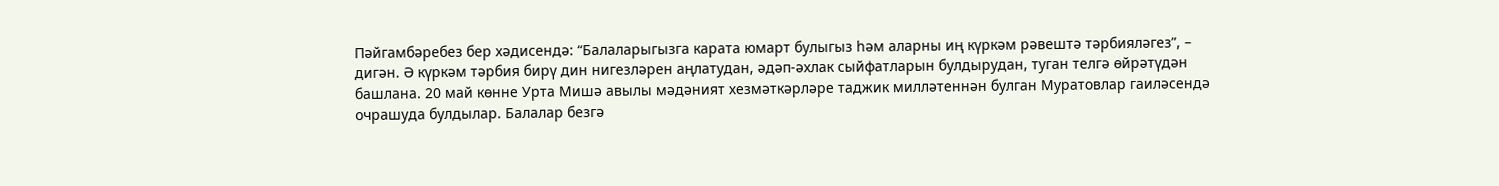Пәйгамбәребез бер хәдисендә: “Балаларыгызга карата юмарт булыгыз һәм аларны иң күркәм рәвештә тәрбияләгез”, – дигән. Ә күркәм тәрбия бирү дин нигезләрен аңлатудан, әдәп-әхлак сыйфатларын булдырудан, туган телгә өйрәтүдән башлана. 20 май көнне Урта Мишә авылы мәдәният хезмәткәрләре таджик милләтеннән булган Муратовлар гаиләсендә очрашуда булдылар. Балалар безгә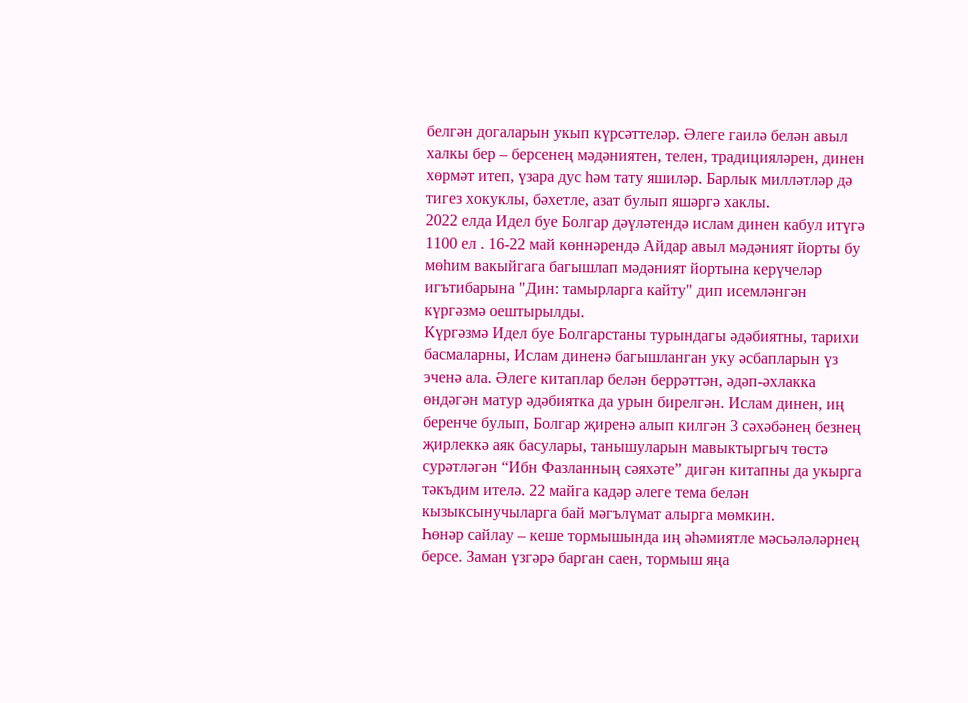белгән догаларын укып күрсәттеләр. Әлеге гаилә белән авыл халкы бер – берсенең мәдәниятен, телен, традицияләрен, динен хөрмәт итеп, үзара дус һәм тату яшиләр. Барлык милләтләр дә тигез хокуклы, бәхетле, азат булып яшәргә хаклы.
2022 елда Идел буе Болгар дәүләтендә ислам динен кабул итүгә 1100 ел . 16-22 май көннәрендә Айдар авыл мәдәният йорты бу мөһим вакыйгага багышлап мәдәният йортына керүчеләр игътибарына "Дин: тамырларга кайту" дип исемләнгән күргәзмә оештырылды.
Күргәзмә Идел буе Болгарстаны турындагы әдәбиятны, тарихи басмаларны, Ислам диненә багышланган уку әсбапларын үз эченә ала. Әлеге китаплар белән беррәттән, әдәп-әхлакка өндәгән матур әдәбиятка да урын бирелгән. Ислам динен, иң беренче булып, Болгар җиренә алып килгән 3 сәхәбәнең безнең җирлеккә аяк басулары, танышуларын мавыктыргыч төстә сурәтләгән “Ибн Фазланның сәяхәте” дигән китапны да укырга тәкъдим ителә. 22 майга кадәр әлеге тема белән кызыксынучыларга бай мәгълүмат алырга мөмкин.
Һөнәр сайлау – кеше тормышында иң әһәмиятле мәсьәләләрнең берсе. Заман үзгәрә барган саен, тормыш яңа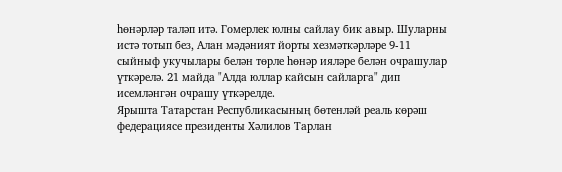һөнәрләр таләп итә. Гомерлек юлны сайлау бик авыр. Шуларны истә тотып без, Алан мәдәният йорты хезмәткәрләре 9-11 сыйныф укучылары белән төрле һөнәр ияләре белән очрашулар үткәрелә. 21 майда "Алда юллар кайсын сайларга" дип исемләнгән очрашу үткәрелде.
Ярышта Татарстан Республикасының бөтенләй реаль көрәш федерациясе президенты Хәлилов Тарлан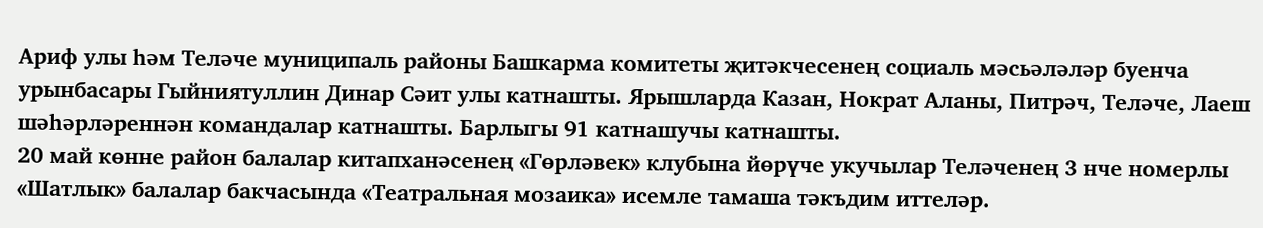Ариф улы һәм Теләче муниципаль районы Башкарма комитеты җитәкчесенең социаль мәсьәләләр буенча урынбасары Гыйниятуллин Динар Сәит улы катнашты. Ярышларда Казан, Нократ Аланы, Питрәч, Теләче, Лаеш шәһәрләреннән командалар катнашты. Барлыгы 91 катнашучы катнашты.
20 май көнне район балалар китапханәсенең «Гөрләвек» клубына йөрүче укучылар Теләченең 3 нче номерлы «Шатлык» балалар бакчасында «Театральная мозаика» исемле тамаша тәкъдим иттеләр.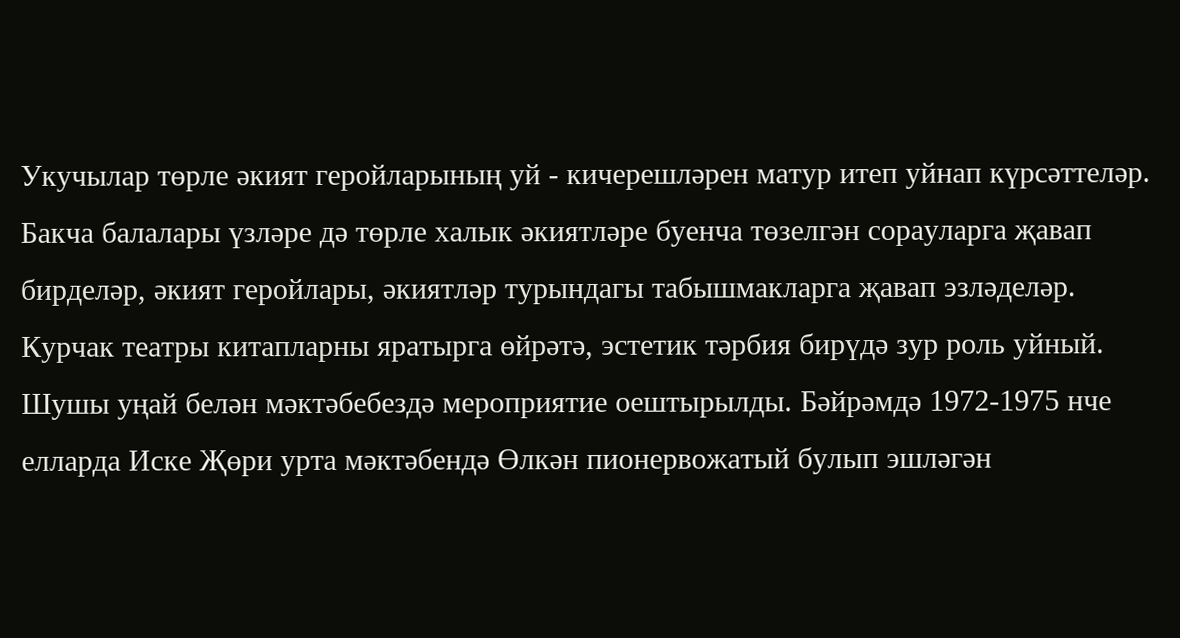Укучылар төрле әкият геройларының уй - кичерешләрен матур итеп уйнап күрсәттеләр. Бакча балалары үзләре дә төрле халык әкиятләре буенча төзелгән сорауларга җавап бирделәр, әкият геройлары, әкиятләр турындагы табышмакларга җавап эзләделәр. Курчак театры китапларны яратырга өйрәтә, эстетик тәрбия бирүдә зур роль уйный.
Шушы уңай белән мәктәбебездә мероприятие оештырылды. Бәйрәмдә 1972-1975 нче елларда Иске Җөри урта мәктәбендә Өлкән пионервожатый булып эшләгән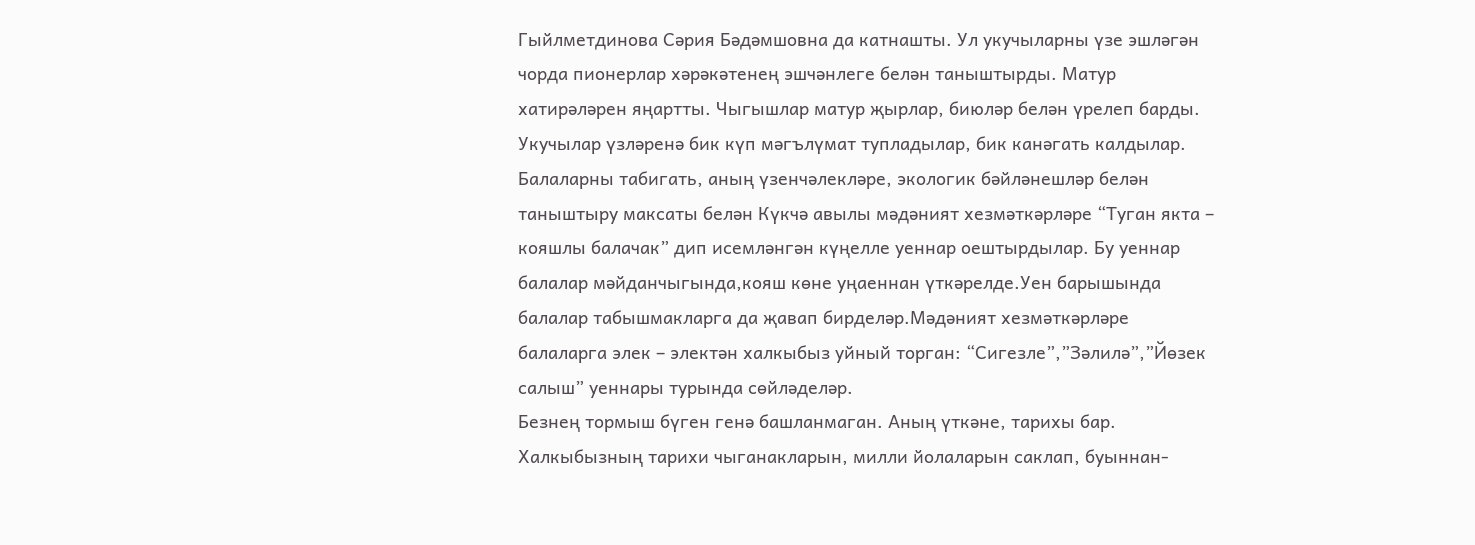Гыйлметдинова Сәрия Бәдәмшовна да катнашты. Ул укучыларны үзе эшләгән чорда пионерлар хәрәкәтенең эшчәнлеге белән таныштырды. Матур хатирәләрен яңартты. Чыгышлар матур җырлар, биюләр белән үрелеп барды. Укучылар үзләренә бик күп мәгълүмат тупладылар, бик канәгать калдылар.
Балаларны табигать, аның үзенчәлекләре, экологик бәйләнешләр белән таныштыру максаты белән Күкчә авылы мәдәният хезмәткәрләре “Туган якта – кояшлы балачак” дип исемләнгән күңелле уеннар оештырдылар. Бу уеннар балалар мәйданчыгында,кояш көне уңаеннан үткәрелде.Уен барышында балалар табышмакларга да җавап бирделәр.Мәдәният хезмәткәрләре балаларга элек – электән халкыбыз уйный торган: “Сигезле”,”Зәлилә”,”Йөзек салыш” уеннары турында сөйләделәр.
Безнең тормыш бүген генә башланмаган. Аның үткәне, тарихы бар. Халкыбызның тарихи чыганакларын, милли йолаларын саклап, буыннан-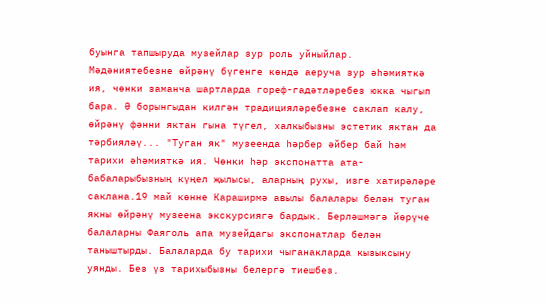буынга тапшыруда музейлар зур роль уйныйлар. Мәдәниятебезне өйрәнү бүгенге көндә аеруча зур әһәмияткә ия, чөнки заманча шартларда гореф-гадәтләребез юкка чыгып бара. Ә борынгыдан килгән традицияләребезне саклап калу, өйрәнү фәнни яктан гына түгел, халкыбызны эстетик яктан да тәрбияләү... "Туган як" музеенда һәрбер әйбер бай һәм тарихи әһәмияткә ия. Чөнки һәр экспонатта ата-бабаларыбызның күңел җылысы, аларның рухы, изге хатирәләре саклана.19 май көнне Караширмә авылы балалары белән туган якны өйрәнү музеена экскурсиягә бардык. Берләшмәгә йөрүче балаларны Фаяголь апа музейдагы экспонатлар белән таныштырды. Балаларда бу тарихи чыганакларда кызыксыну уянды. Без үз тарихыбызны белергә тиешбез.